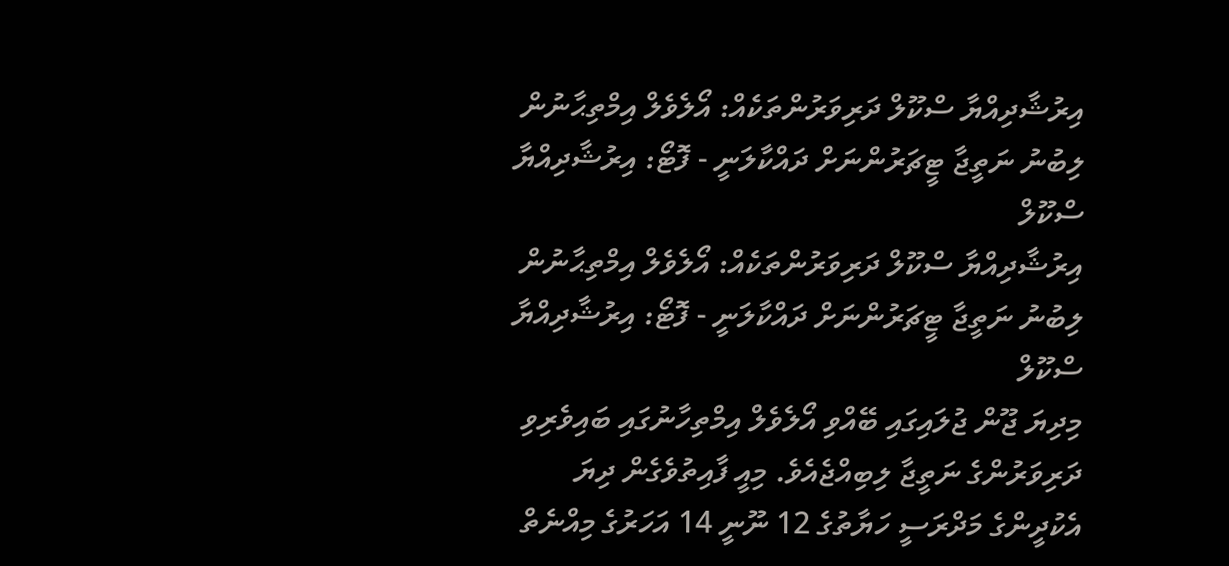އިރުޝާދިއްޔާ ސްކޫލް ދަރިވަރުންތަކެއް: އޯލެވެލް އިމްތިޙާނުން ލިބުނު ނަތީޖާ ޓީޗަރުންނަށް ދައްކާލަނީ - ފޮޓޯ: އިރުޝާދިއްޔާ ސްކޫލް
އިރުޝާދިއްޔާ ސްކޫލް ދަރިވަރުންތަކެއް: އޯލެވެލް އިމްތިޙާނުން ލިބުނު ނަތީޖާ ޓީޗަރުންނަށް ދައްކާލަނީ - ފޮޓޯ: އިރުޝާދިއްޔާ ސްކޫލް
މިދިޔަ ޖޫން ޖުލައިގައި ބޭއްވި އޯލެވެލް އިމްތިހާނުގައި ބައިވެރިވި ދަރިވަރުންގެ ނަތީޖާ ލިބިއްޖެއެވެ. މިއީ ފާއިތުވެގެން ދިޔަ އެކުދީންގެ މަދްރަސީ ހަޔާތުގެ 12 ނޫނީ 14 އަހަރުގެ މިއްނެތް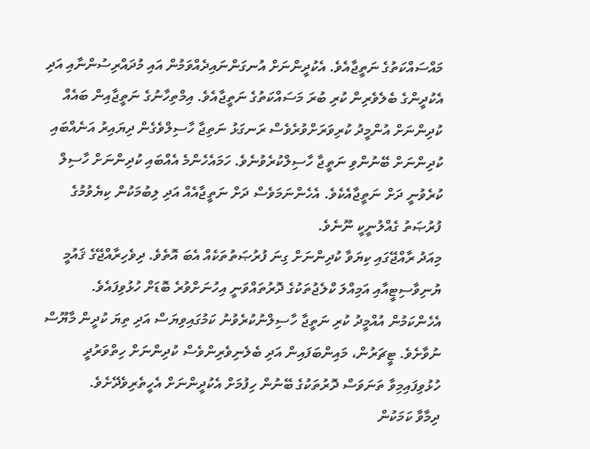މައްސައްކަތުގެ ނަތީޖާއެވެ. އެކުދީންނަށް އުނގަންނައިދެއްވަމުން އައި މުދައްރިސުންނާއި އަދި އެކުދީންގެ ބެލެވެރިން ކުރި ބުރަ މަސައްކަތުގެ ނަތީޖާއެވެ. އިމްތިހާނުގެ ނަތީޖާއިން ބައެއް ކުދިންނަށް އުންމީދު ކުރިވަރަށްވުރެވެސް ރަނގަޅު ނަތިޖާ ހާސިލްވެގެން ދިޔައިރު އަނެއްބައި ކުދިންނަށް ބޭނުންވި ނަތީޖާ ހާސިލްކުރެވުނެވެ. ހަމައެހެންމެ އެއްބައި ކުދިންނަށް ހާސިލް ކުރެވުނީ ދަށް ނަތީޖާއެކެވެ. އެހެންނަމަވެސް ދަށް ނަތީޖާއެއް އަދި ލިބުމަކުން ކިޔެވުމުގެ ފުރުޞަތު ގެއްލުނީކީ ނޫނެވެ.
މިއަދު ރާއްޖޭގައި ކިޔަވާ ކުދިންނަށް ގިނަ ފުރުޞަތުތަކެއް އެބަ އޮތެވެ. ދިވެހިރާއްޖޭގެ ޤައުމީ ޔުނިވާސިޓީއާއި އަމިއްލަ ކްލެޖުތަކުގެ ދޮރުތައްވަނީ އިހުނަށްވުރެ ބޮޑަށް ހުޅުވިފައެވެ. އެހެންކަމުން އުއްމީދު ކުރި ނަތީޖާ ހާސިލްނުކުރެވުނު ކަމުގައިވިޔަސް އަދި ތިޔަ ކުދީން މާޔޫސް ނުވާށެވެ. ޓީޗަރުން، މައިންބަފައިން އަދި ބެލެނިވެރިންވެސް ކުދިންނަށް ހިތްވަރުދީ ހުޅުވިފައިމިވާ ތަނަވަސް ދޮރުތަކުގެ ބޭނުން ހިފުމަށް އެކުދީންނަށް އެހީތެރިވެދޭށެވެ.
ދިމާވާ ކަމަކުން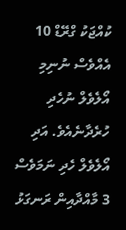ކުއްޖަކު ގްރޭޑް 10 އެއްވެސް ނުނިމި އޯލެވެލް ނުހެދި ހުރެދާނެއެވެ. އަދި އޯލެވެލް ހެދި ނަމަވެސް 3 މާއްދާއިން ރަނގަޅު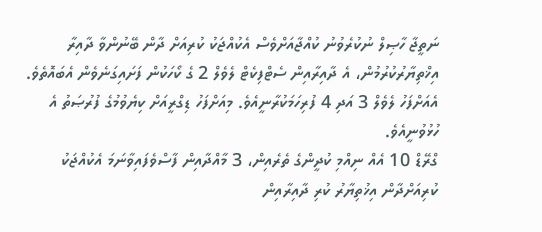ނަތީޖާ ހާޞިލް ނުކުރެވުނު ކުއްޖާއަށްވެސް އެކުއްޖަކު ކުރިއަށް ދާން ބޭނުންވާ ދާއިރާ އިޚްތިޔާރުކުރުމުން، އެ ދާއިރާއިން ސެޓްފިކެޓް ލެވެލް 2 ގެ ކޯހަކުން ފަށައިގަނެވެން އެބައޮތެވެ. އެއަށްފަހު ލެވެލް 3 އަދި 4 ފުރިހަމަކުރާނީއެވެ. މިއަށްފަހު ޑިގްރީއަށް ކިޔެވުމުގެ ފުރުޞަތު އެ ހުޅުވުނީއެވެ.
ގްރޭޑް 10 އެއް ނިއްމި ކުދީންގެ ތެރެއިން، 3 މާއްދާއިން ފާސްވެފައިވާނަމަ އެކުއްޖަކު ކުރިއަށްދާން އިޚުތިޔާރު ކުރި ދާއިރާއިން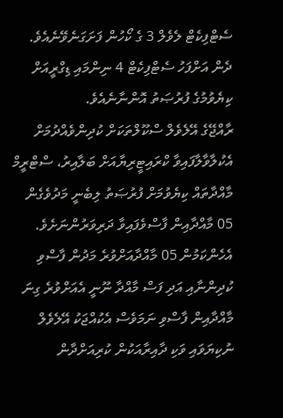ސެޓްފިކެޓް ލެވެލް 3 ގެ ކޯހުން ފަށަގަނެވޭނެއެވެ. ދެން އަށްފަހު ސެޓްފިކެޓް 4 ނިންމައި ޑިގްރީއަށް ކިޔެވުމުގެ ފުރުޞަތު އޮންނާނެއެވެ.
ރާއްޖޭގެ އޭލެވެލް ސްކޫލްތަކަށް ކުދިންވެއްދުމަށް އެކުލާވާލާފައިވާ ކްރައިޓީރިޔާއަށް ބަލާއިރު، ސްޓްރީމް މާއްދާތައް ކިޔެވުމަށް ފުރުޞަތު ލިބެނީ މަދުވެގެން 05 މާއްދާއިން ފާސްވެފައިވާ ދަރިވަރުންނަށެވެ. އެހެންކަމުން 05 މާއްދާއަށްވުރެ މަދުން ފާސްވި ކުދިންނާއި އަދި ފަސް މާއްދާ ނޫނީ އެއަށްވުރެ ގިނަ މާއްދާއިން ފާސްވި ނަމަވެސް އެކުއްޖަކު އޭލެވެލް ނުކިޔަވައި ވަކި ދާއިރާއަކުން ކުރިއަށްދާން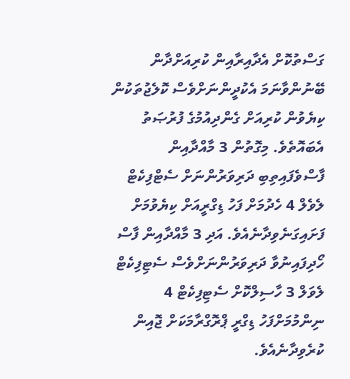ގަސްތުކޮށް އެދާއިރާއިން ކުރިއަށްދާން ބޭނުންވާނަމަ އެކުދީންނަށްވެސް ކޮލެޖުތަކުން ކިޔެވުން ކުރިއަށް ގެންދިއުމުގެ ފުރުޞަތު އެބައޮތެވެ. މިގޮތުން 3 މާއްދާއިން ފާސްވެފައިތިބި ދަރިވަރުންނަށް ސެޓްފިކެޓް ލެވެލް 4 ހެދުމަށް ފަހު ޑިގްރީއަށް ކިޔެވުމަށް ފަށައިގަނެވިދާނެއެވެ. އަދި 3 މާއްދާއިން ފާސް ހޯދިފައިނުވާ ދަރިވަރުންނަށްވެސް ސެޓިފިކެޓް ލެވަލް 3 ހާސިލްކޮށް ސެޓިފިކެޓް 4 ނިންމުމަށްފަހު ޑިގްރީ ޕްރޮގްރާމަކަށް ޖޮއިން ކުރެވިދާނެއެވެ.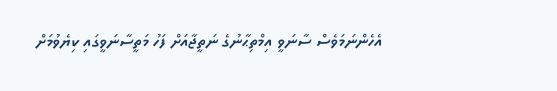އެހެންނަމަވެސް ސާނަވީ އިމްތިޙާނުގެ ނަތީޖާއަށް ފަހު މަތީސާނަވީގައި ކިޔެވުމަށް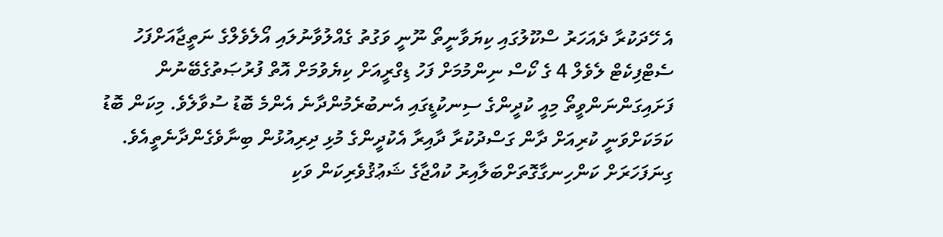އެ ހޭދަކުރާ ދެއަހަރު ސްކޫލުގައި ކިޔަވާނީތޯ ނޫނީ ވަގުތު ގެއްލުވާނުލައި އޯލެވެލްގެ ނަތީޖާއަށްފަހު ސެޓްފިކެޓް ލެވެލް 4 ގެ ކޯސް ނިންމުމަށް ފަހު ޑިގްރީއަށް ކިޔެވުމަށް އޮތް ފުރުޞަތުގެބޭނުން ފަށައިގަންނަންވީތޯ މިއީ ކުދީންގެ ސިނކުޑީގައި އެނބުރެމުންދާނެ އެންމެ ބޮޑު ސުވާލެވެ. މިކަން ބޮޑު ކަމަކަށްވަނީ ކުރިއަށް ދާން ގަސްދުކުރާ ދާއިރާ އެކުދީންގެ މުޅި ދިރިއުޅުން ބިނާވެގެންދާނެތީއެވެ.
ގިނަފަހަރަށް ކަންހިނގާގޮތަށްބަލާއިރު ކުއްޖާގެ ޝަޢުޤުވެރިކަން ވަކި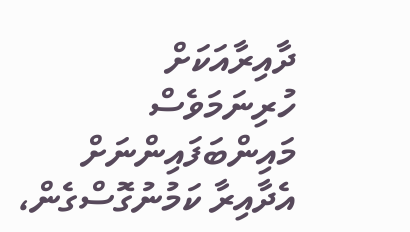ދާއިރާއަކަށް ހުރިނަމަވެސް މައިންބަފައިންނަށް އެދާއިރާ ކަމުނުގޮސްގެން،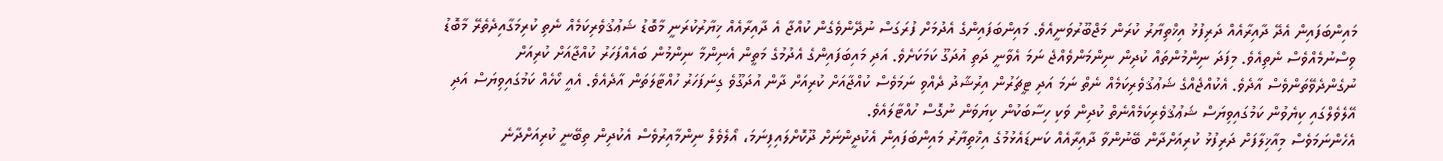މައިންބަފައިން އެދޭ ދާއިރާއެއް ދަރިފުޅު އިޚްތިޔާރު ކުރަން މަޖްބޫރުވަނީއެވެ. މައިންބަފައިންގެ އެދުމަށް ފުރަގަސް ނުދޭންވެގެން ކުއްޖާ އެ ދާއިރާއެއް ޚިޔާރުކުރަނީ މާބޮޑު ޝަޢުޤުވެރިކަމެއް ނެތި ކުރިމަގާއިދެތެރޭ މާބޮޑު ވިސްނުމެއްވެސް ނެތިއެވެ. މިފަދަ ނިންމުންތައް ކުދިން ނިންމަންވެއްޖެ ނަމަ އެވާނީ ދަތި އުދަގޫ ކަމަކަށެވެ. އަދި މައިބަފައިންގެ އެދުމުގެ މަތީން އެނިންމާ ނިންމުން ބައެއްފަހަރު ކުއްޖާއަށް ކުރިއަށް ނުގެންދެވޭތަންވެސް އާދެވެ. އެކުއްޖެއްގެ ޝަޢުޤުވެރިކަމެއް ނެތް ނަމަ އަދި ޓީޗަރުން އިރުޝާދު ދެއްވި ނަމަވެސް ކުއްޖާއަށް ކުރިއަށް ދާން އުދަގޫވެ ގިނަފަހަރު ހުއްޓާލަތަން އާދެއެވެ. އެއީ ކޯހެއް ކަމުގައިވިޔަސް އަދި އޭލެވެލްގައި ކިޔެވުން ކަމުގައިވިޔަސް ޝަޢުޤުވެރިކަމެއްނެތް ކުދިން ވަކި ހިސާބަކުން ކިޔަވަން ނުގޮސް ހުއްޓާލައެވެ.
އެހެންނަމަވެސް މިއާޚިލާފަށް ދަރިފުޅު ކުރިއަށްދާން ބޭނުންވާ ދާއިރާއެއް ކަނޑައެޅުމުގެ އިޚްތިޔާރު މައިންބަފައިން އެކުދީންނަށް ދޫކޮށްލައިފިނަމަ، އޯލެވެލް ނިންމާއިރުވެސް އެކުދިން ތިބޭނީ ކުރިއަށްދާނެ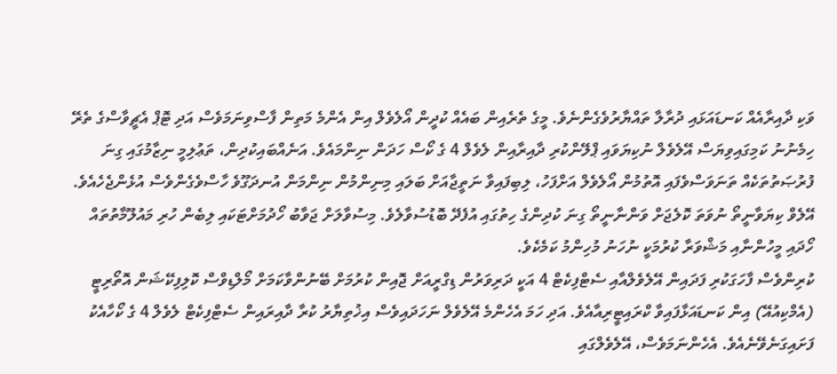ވަކި ދާއިރާއެއް ކަނޑައަޅައި ދުރާލާ ތައްޔާރުވެގެންނެވެ. މީގެ ތެރެއިން ބައެއް ކުދީން އޯލެވެލް އިން އެންމެ މަތިން ފާސްވިނަމަވެސް އަދި ޓޮޕް އެޗީވާސްގެ ތެރޭ ހިމެނުނު ކަމިގައިވިޔަސް އޭލެވެލް ނުކިޔަވައި ޕްލޭންކުރި ދާއިރާއިން ލެވެލް 4 ގެ ކޯސް ހަދަން ނިންމައެވެ. އަނެއްބައިކުދިން، ތަޢުލިމީ ނިޒާމުގައި ގިނަ ފުރުޞަތުތަކެއް ތަނަވަސްވެފައި އޮތުމުން އޯލެވެލް އަށްފަހު، ލިބިފައިވާ ނަތީޖާއަށް ބަލައި މިނިންމުން ނިންމަން އުނދަގޫވެ ހާސްވެގެންވެސް އުޅެންޖެހެއެވެ. އޭލެވް ކިޔަވާނީތޯ ނުވަތަ ކޮލެޖަށް ވަންނާނީތޯ ގިނަ ކުދިންގެ ހިތުގައި އުފެދޭ ބޮޑުސުވާލެވެ. މިސުވާލަށް ޖަވާބު ހޯދުމަށްޓަކައި ލިބެން ހުރި މައުލޫމާތުތައް ހޯދައި މީހުންނާއި މަޝްވަރާ ކުރުމަކީ ނުހަނު މުހިންމު ކަމެކެވެ.
ކުރިންވެސް ފާހަގަކުރި ފަދައިން އޭލެވެލްއާއި ސެޓްފިކެޓް 4 އަކީ ދަރިވަރުން ޑިގްރީއަށް ޖޮއިން ކުރުމަށް ބޭނުންވާކަމަށް މޯލްޑިވްސް ކޮލިފިކޭޝަން އޮތޯރިޓީ (އެމްކިއުއޭ) އިން ކަނޑައަޅާފައިވާ ކްރައިޓީރިއާއެވެ. އަދި ހަމަ އެހެންމެ އޭލެވެލް ނަހަދައިވެސް އިޚުތިޔާރު ކުރާ ދާއިރައިން ސެޓްފިކެޓް ލެވެލް 4 ގެ ކޯހާއެކު ފަށައިގަނެވޭނެއެވެ. އެހެންނަމަވެސް، އޭލެވެލްގައި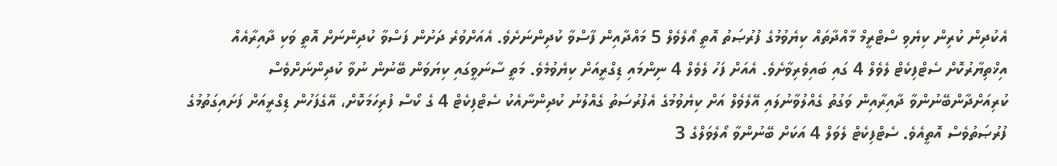އެކުދިން ކުރިން ކިޔެވި ސްޓްރީމް މާއްދާތައް ކިޔެވުމުގެ ފުރުޞަތު އޮތީ އޯލެވެލް 5 މައްދާއިން ފާސްވާ ކުދިންނަށެވެ. އެއަށްވުރެ ދަށުން ފަސްވާ ކުދިންނަށް އޮތީ ވަކި ދާއިރާއެއް އިޚްތިޔާރުކޮށް ސެޓްފިކެޓް ލެވެލް 4 ގައި ބައިވެރިވާށެވެ. އެއަށް ފަހު ލެވެލް 4 ނިންމައި ޑިގްރީއަށް ކިޔެވުމެވެ. މަތީ ސާނަވީގައި ކިޔަވަން ބޭނުން ނުވާ ކުދިންނަށްވެސް ކުރިއަށްދާންބޭނުންވާ ދާއިރާއިން ވަގުތު ގެއްލުވާނުލައި އޭލެވެލް އަށް ކިޔެވުމުގެ އެފުރުސަތު ގެއްލުނު ކުދިންނާއެކު ސެޓްފިކެޓް 4 ގެ ކޯސް ފުރިހަމަކޮށް، އޭގެފަހުން ޑިގްރީއަށް ފަށައިގަތުމުގެ ފުރުޞަތުވެސް އޮތީއެވެ. ސެޓްފިކެޓް ލެވަލް 4 އަކަށް ބޭނުންވާ އޯލެވަލްގެ 3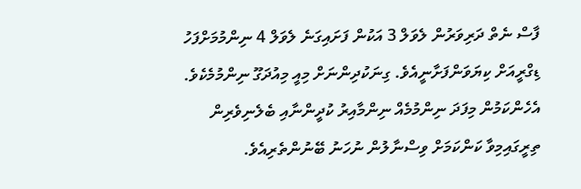ފާސް ނެތް ދަރިވަރުން ލެވަލް 3 އަކުން ފަށައިގަނެ ލެވަލް 4 ނިންމުމަށްފަހު ޑިގްރީއަށް ކިޔަވަންފަށާނީއެވެ. ގިނަކުދިންނަށް މިއީ މިއުދަގޫ ނިންމުމެކެވެ. އެހެންކަމުން މިފަދަ ނިންމުމެއް ނިންމާއިރު ކުދީންނާއި ބެލެނިވެރިން ތިރީގައިމިވާ ކަންކަމަށް ވިސްނާލުން ނުހަނު ބޭނުންތެރިއެވެ.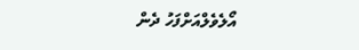އޯލެވެލްއަށްފަހު ދެން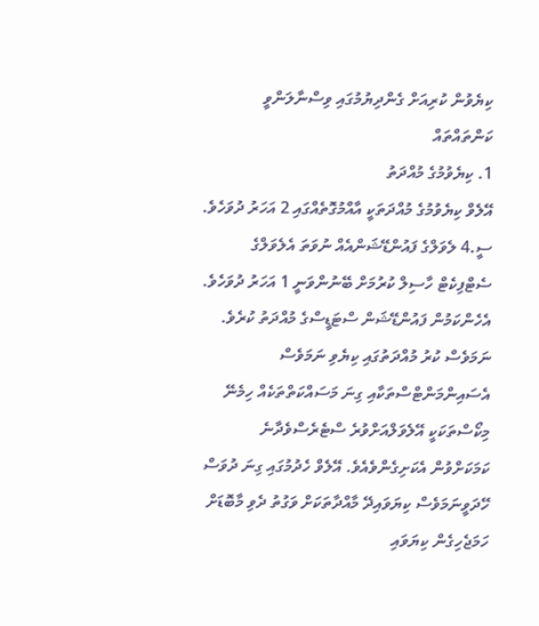ކިޔެވުން ކުރިއަށް ގެންދިޔުމުގައި ވިސްނާލަންވީ ކަންތައްތައް
1. ކިޔެވުމުގެ މުއްދަތު
އޭލެވް ކިޔެވުމުގެ މުއްދަތަކީ އާއްމުގޮތެއްގައި 2 އަހަރު ދުވަހެވެ. ސީ.4 ލެވަލްގެ ފައުންޑޭޝަންއެއް ނުވަތަ އެލެވަލްގެ ސެޓްފިކެޓް ހާސިލް ކުރުމަށް ބޭނުންވަނީ 1 އަހަރު ދުވަހެވެ. އެހެންކަމުން ފައުންޑޭޝަން ސްޓަޑީސްގެ މުއްދަތު ކުރެވެ. ނަމަވެސް ކުރު މުއްދަތުގައި ކިޔެވި ނަމަވެސް އެސައިންމަންޓްސްތަކާއި ގިނަ މަސައްކަތްތަކެއް ހިމެނޭ މިކޯސްތަކަކީ އޭލެވަލްއަށްވުރެ ސްޓެރެސްވެދާނެ ކަމަކަށްވުން އެކަށިގެންވެއެވެ. އޭލެވް ހެދުމުގައި ގިނަ ދުވަސް ހޭދަވީނަމަވެސް ކިޔަވައިދޭ މާއްދާތަކަށް ވަގުތު ދެވި މާބޮޑަށް ހަމަޖެހިގެން ކިޔަވައި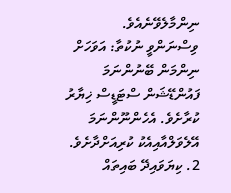ނިންމާލެވޭނެއެވެ.
ވިސްނަންވީ ނުކުތާ: އަވަހަށް ނިންމަން ބޭނުންނަމަ ފައުންޑޭޝަން ސްޓަޑީސް ޚިޔާރު ކުރާށެވެ. އެހެންނޫންނަމަ އޭލެވަލްއާއިއެކު ކުރިއަށްދާށެވެ.
2. ކިޔަވައިދޭ ބައިތައް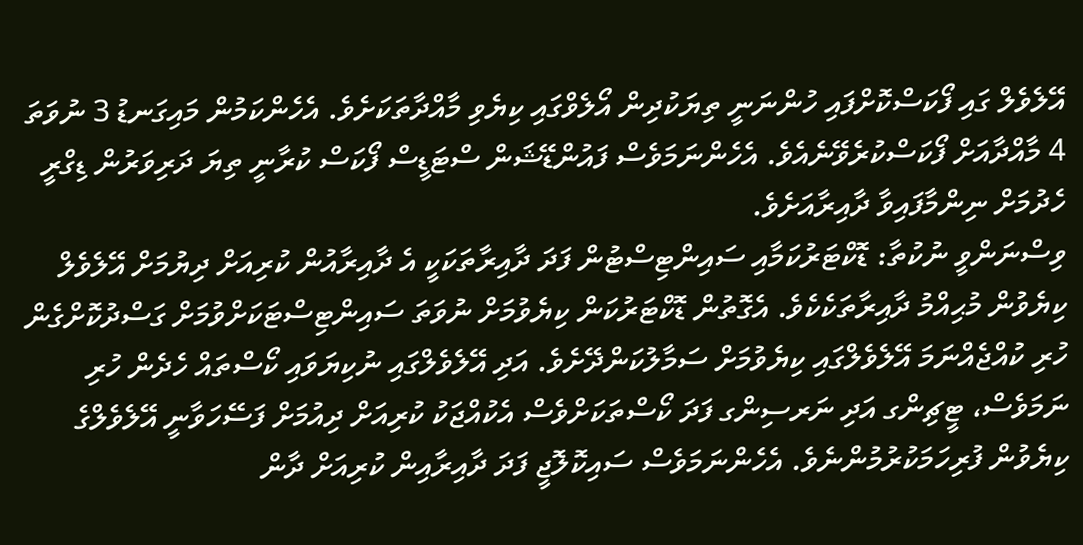އޭލެވެލް ގައި ފޯކަސްކޮށްފައި ހުންނަނީ ތިޔަކުދިން އޯލެވްގައި ކިޔެވި މާއްދާތަކަށެވެ. އެހެންކަމުން މައިގަނޑު 3 ނުވަތަ 4 މާއްދާއަށް ފޯކަސްކުރެވޭނެއެވެ. އެހެންނަމަވެސް ފައުންޑޭޝަން ސްޓަޑީސް ފޯކަސް ކުރާނީ ތިޔަ ދަރިވަރުން ޑިގްރީ ހެދުމަށް ނިންމާފައިވާ ދާއިރާއަށެވެ.
ވިސްނަންވީ ނުކުތާ: ޑޮކްޓަރުކަމާއި ސައިންޓިސްޓުން ފަދަ ދާއިރާތަކަކީ އެ ދާއިރާއުން ކުރިއަށް ދިޔުމަށް އޭލެވެލް ކިޔެވުން މުޙިއްމު ދާއިރާތަކެކެވެ. އެގޮތުން ޑޮކްޓަރުކަން ކިޔެވުމަށް ނުވަތަ ސައިންޓިސްޓަކަށްވުމަށް ގަސްދުކޮށްގެން ހުރި ކުއްޖެއްނަމަ އޭލެވެލްގައި ކިޔެވުމަށް ސަމާލުކަންދޭށެވެ. އަދި އޭލެވެލްގައި ނުކިޔަވައި ކޯސްތައް ހެދެން ހުރި ނަމަވެސް، ޓީޗިންގ އަދި ނަރސިންގ ފަދަ ކޯސްތަކަށްވެސް އެކުއްޖަކު ކުރިއަށް ދިއުމަށް ފަސޭހަވާނީ އޭލެވެލްގެ ކިޔެވުން ފުރިހަމަކުރުމުންނެވެ. އެހެންނަމަވެސް ސައިކޮލޮޖީ ފަދަ ދާއިރާއިން ކުރިއަށް ދާން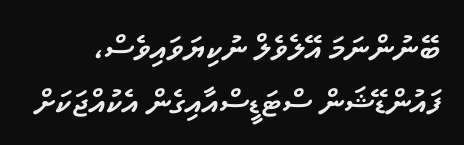ބޭނުންނަމަ އޭލެވެލް ނުކިޔަވައިވެސް، ފައުންޑޭޝަން ސްޓަޑީސްއާއިގެން އެކުއްޖަކަށް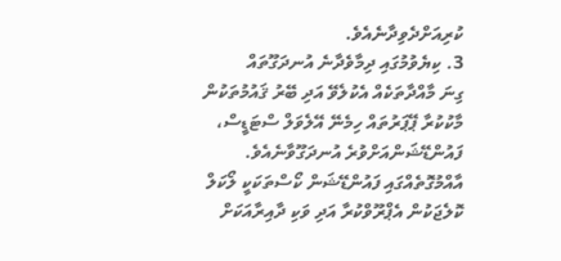ކުރިއަށްދެވިދާނެއެވެ.
3. ކިޔެވުމުގައި ދިމާވެދާނެ އުނދަގޫތައް
ގިނަ މާއްދާތަކެއް އެކުލެވޭ އަދި ބޭރު ޤައުމުތަކުން މާކުކުރާ ޕޭޕަރުތައް ހިމެނޭ އޭލެވަލް ސްޓަޑީސް، ފައުންޑޭޝަންއަށްވުރެ އުނދަގޫވާނެއެވެ. އާއްމުގޮތެއްގައި ފައުންޑޭޝަން ކޯސްތަކަކީ ލޯކަލް ކޮލެޖަކުން އެޕްރޫވްކުރާ އަދި ވަކި ދާއިރާއަކަށް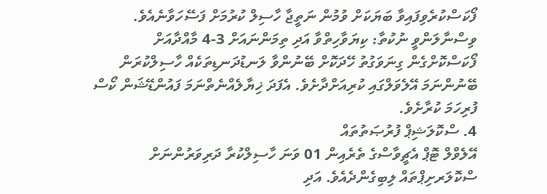ފޯކަސްކުރެވިފައިވާ ބަޔަކަށް ވުމުން ނަތީޖާ ހާސިލް ކުރުމަށް ފަސޭހަވާނެއެވެ.
ވިސްނާލަންވީ ނުކުތާ: ކިޔަވާހިތްވާ އަދި ތިމަންނައަށް 3-4 މާއްދާއަށް ފޯކަސްކޮށްގެން ގިނަވަގުތު ހޭދަކޮށް ބޭނުންވާ ލަނޑުދަނޑިތަކެއް ހާސިލްކުރަން ބޭނުންނަމަ އޭލެވަލްގައި ކުރިއަށްދާށެވެ. އެފަދަ ޚިޔާލެއްނެތްނަމަ ފައުންޑޭޝަން ކޯސް ފުރިހަމަ ކުރާށެވެ.
4. ސްކޮލަޝިޕް ފުރުޞަތުތައް
އޭލެވްލް ޓޮޕް އެޗީވާސްގެ ތެރެއިން 01 ވަނަ ހާސިލްކުރާ ދަރިވަރުންނަށް ސްކޮލަރށިޕްތައް ލިބިގެންދެއެވެ. އަދި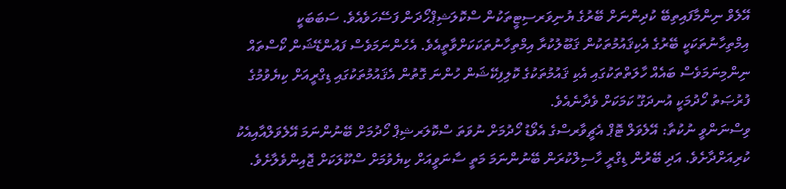އޭލެވް ނިންމާފައިތިބޭ ކުދިންނަށް ބޭރުގެ ޔުނިވަރސިޓީތަކުން ސްކޮލަޝިޕްހޯދަން ފަސޭހަވެއެވެ. ސަބަބަކީ އިމްތިހާނުތަކަކީ ބޭރުގެ އެކިޤައުމުތަކުން ޤަބޫލުކުރާ އިމްތިހާނުތަކަކަށްވާތީއެވެ. އެހެންނަމަވެސް ފައުންޑޭޝަން ކޯސްތައް ނިންމިނަމަވެސް ބައެއް ހާލަތްތަކުގައި އެކި ޤައުމުތަކުގެ ކޮލިފިކޭޝަން ހުންނަ ގޮތުން އެޤައުމުތަކުގައި ޑިގްރީއަށް ކިޔެވުމުގެ ފުރުޞަތު ހޯދުމަކީ އުނދަގޫ ކަމަކަށް ވެދާނެއެވެ.
ވިސްނަންވީ ނުކުތާ: އޭލެވަލް ޓޮޕް އެޗީވާރސްގެ އެވޯޑު ހޯދުމަށް ނުވަތަ ސްކޮލަރޝިޕް ހޯދުމަށް ބޭނުންނަމަ އޭލެވަލްއާއިއެކު ކުރިއަށްދާށެވެ. އަދި ބޭރުން ޑިގްރީ ހާސިލްކުރަން ބޭނުންނަމަ މަތީ ސާނަވީއަށް ކިޔެވުމަށް ސްކޫލަކަށް ޖޮއިންވެލާށެވެ.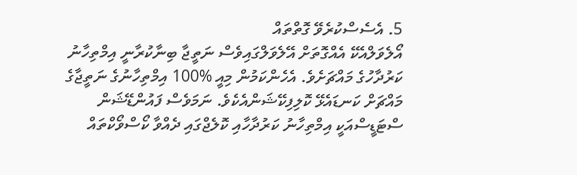5. އެސެސްކުރެވޭ ގޮތްތައް
އޯލެވަލްއެކޭ އެއްގޮތަށް އޭލެވަލްގައިވެސް ނަތީޖާ ބިނާކުރާނީ އިމްތިހާނު ކަރުދާހުގެ މައްޗަށެވެ. އެހެންކަމުން މިއީ %100 އިމްތިހާނުގެ ނަތީޖާގެ މައްޗަށް ކަނޑައެޅޭ ކޮލިފިކޭޝަންއެކެވެ. ނަމަވެސް ފައުންޑޭޝަން ސްޓަޑީސްއަކީ އިމްތިހާނު ކަރުދާހާއި ކޮލެޖްގައި ދެއްވާ ކޯސްވޯކްތައް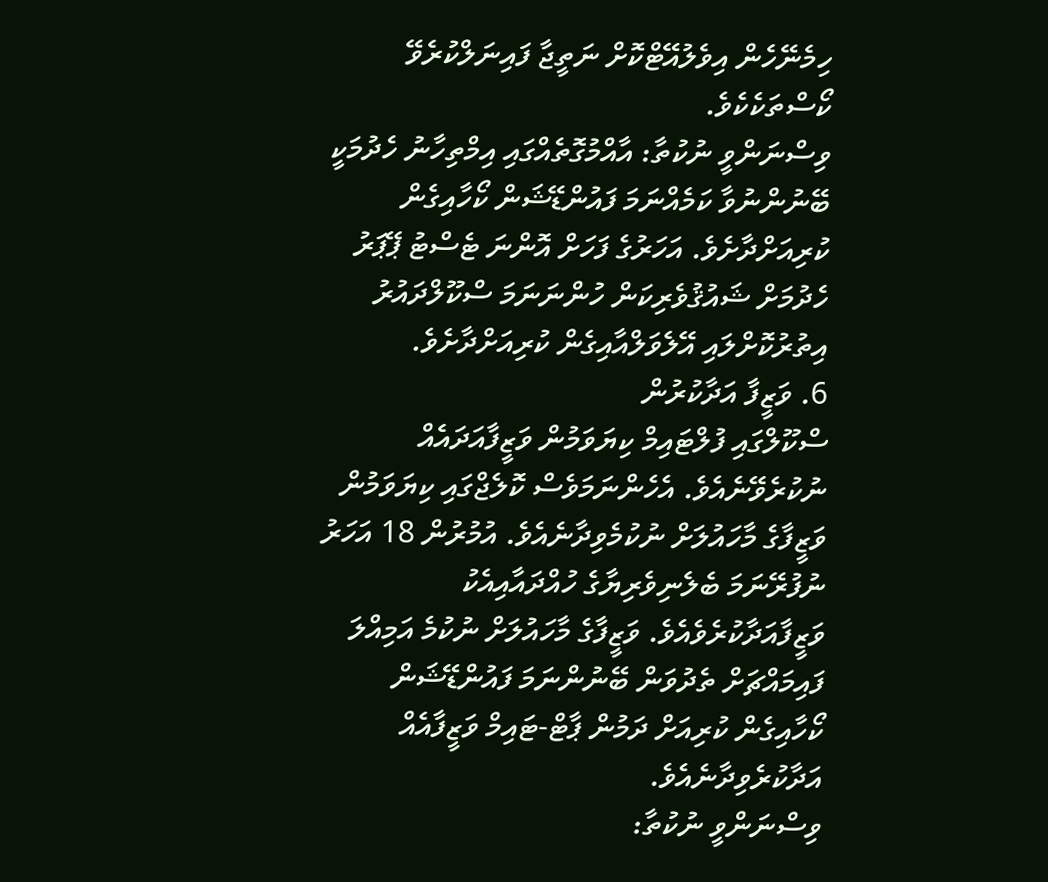ހިމެނޭހެން އިވެލުއޭޓްކޮށް ނަތީޖާ ފައިނަލްކުރެވޭ ކޯސްތަކެކެވެ.
ވިސްނަންވީ ނުކުތާ: އާއްމުގޮތެއްގައި އިމްތިހާނު ހެދުމަކީ ބޭނުންނުވާ ކަމެއްނަމަ ފައުންޑޭޝަން ކޯހާއިގެން ކުރިއަށްދާށެވެ. އަހަރުގެ ފަހަށް އޮންނަ ޓެސްޓު ޕޭޕަރު ހެދުމަށް ޝައުޤުވެރިކަން ހުންނަނަމަ ސްކޫލްދައުރު އިތުރުކޮށްލައި އޭލެވަލްއާއިގެން ކުރިއަށްދާށެވެ.
6. ވަޒީފާ އަދާކުރުން
ސްކޫލްގައި ފުލްޓައިމް ކިޔަވަމުން ވަޒީފާއަދައެއް ނުކުރެވޭނެއެވެ. އެހެންނަމަވެސް ކޮލެޖްގައި ކިޔަވަމުން ވަޒީފާގެ މާހައުލަށް ނުކުމެވިދާނެއެވެ. އުމުރުން 18 އަހަރު ނުފުރޭނަމަ ބެލެނިވެރިޔާގެ ހުއްދައާއިއެކު ވަޒީފާއަދާކުރެވެއެވެ. ވަޒީފާގެ މާހައުލަށް ނުކުމެ އަމިއްލަ ފައިމައްޗަށް ތެދުވަން ބޭނުންނަމަ ފައުންޑޭޝަން ކޯހާއިގެން ކުރިއަށް ދަމުން ޕާޓް-ޓައިމް ވަޒީފާއެއް އަދާކުރެވިދާނެއެވެ.
ވިސްނަންވީ ނުކުތާ: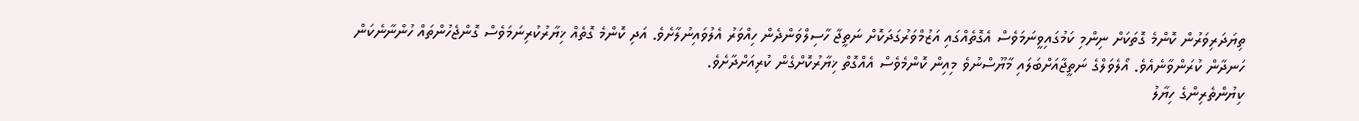ތިޔަދަރިވަރުން ކޮންމެ ގޮތަކަށް ނިންމި ކަމުގައިވީނަމަވެސް އެގޮތެއްގައި އަޒުމްވަރުގަދަކޮށް ނަތީޖާ ހާސިލްވަންދެން ހިއްވަރު އެލުވައިނުލާށެވެ. އަދި ކޮންމެ ގޮތެއް ޚިޔާރުކުރިނަމަވެސް ގޮންޖެހުންތައް ހުންނާނެކަން ހަނދާން ކުރަންވާނެއެވެ. އޯލެވަލްގެ ނަތީޖާއަށްބަލައި މާޔޫސްނުވެ މިއިން ކޮންމެވެސް އެއްގޮތް ޚިޔާރުކޮށްގެން ކުރިއަށްދާށެވެ.
ކިޔުންތެރިންގެ ހިޔާލު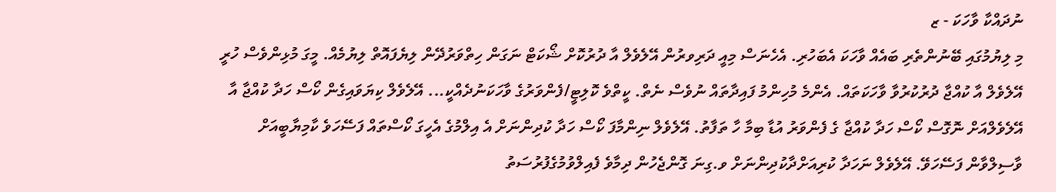ނުދައްކާ ވާހަކަ - ޒ
މި ލިޔުމުގައި ބޭނުންތެރި ބައެއް ވާހަކަ އެބަހުރި. އެހެނަސް މިއީ ދަރިވރުން އޭލެވެލް އާ ދުރުކޮށް ޝޯކަޓް ނަގަން ހިތްވަރުދޭން ލިޔެފައޮތް ލިޔުމެއް. މީގަ މުޅިންވެސް ހުރީ އޭލެވެލް އާ ކުއްޖާ ދުރުކުރުވާ ވާހަކަތައް. އެންމެ މުހިންމު ފައިދާތައް ނުވެސް ނެތް. ކީތްވެ ކޮލިޓީ/ފެންވަރުގެ ވާހަކަނުދެއްކީ... އޭލެވެލް ކިޔަވައިގެން ކޯސް ހަދާ ކުއްޖާ އާ އޭލެވެލްއަށް ނޮގޮސް ކޯސް ހަދާ ކުއްޖާ ގެ ފެންވަރު އުޑާ ބިމާ ހާ ތަފާތު. އޭލެވެލް ނިންމާފަ ކޯސް ހަދާ ކުދިންނަށް އެ އިލްމުގެ އެހީގަ ކޯސްތައް ފަސޭހަވެ ކާމިޔާބީއަށް ވާސިލްވާން ފަސޭހަވޭ. އޭލެވެލް ނަހަދާ ކުރިއަށްދާކުދިންނަށް ވ.ގިނަ ގޮންޖެހުން ދިމާވެ ފެއިލްވުމުގެފުރުސަތު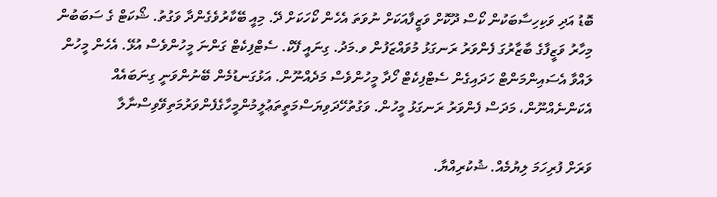ބޮޑު އަދި ވަކިހިސާބަކުން ކޯސް ދޫކޮށް ވަޒީފާއަކަށް ނުވަތަ އެހެން ކޯހަކަށް ދޭ. މިއީ ބޭކާރުވެގެންދާ ވަގުތު. ޝޯކަޓް ގެ ސަބަބުން މިހާރު ވަޒީފާގެ ބާޒާރުގަ ފެންވަރު ރަނގަޅު މުވައްޒަފުން ވ.މަދު. ގިނައީ ފޭކް. ސެޓްފިކެޓް ގަންނަ މީހުންވެސް އުޅޭ. އެހެން މީހުން ލައްވާ އެސައިންމަންޓް ހަދައިގެން ސެޓްފިކެޓް ހޯދާ މީހުންވެސް މަދެއްނޫން. އަޅުގަނޑުމެން ބޭނުންވަނީ ގިނަބައެއް އެކަންނެއްނޫން، މަދަސް ފެންވަރު ރަނގަޅު މީހުން. ވަގުތުހޭދަވިޔަސްމަތީތަޢުލީމުންމީހާގެފެންވަރުމަތިވޭވިސްނާލާ

ވަރަށް ފުރިހަމަ ލިޔުމެއް. ޝުކުރިއްޔާ.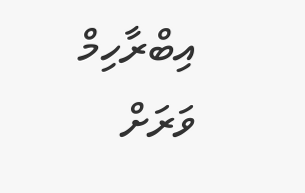އިބްރާހިމް
ވަރަށް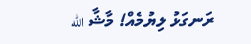ރަނގަޅު ލިޔުމެއް! މާޝާ الله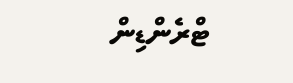ޓްރެންޑިން